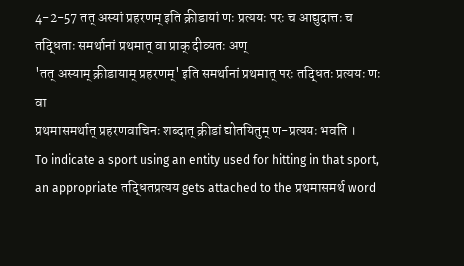4-2-57 तत् अस्यां प्रहरणम् इति क्रीडायां णः प्रत्ययः परः च आद्युदात्तः च तद्धिताः समर्थानां प्रथमात् वा प्राक् दीव्यतः अण्
'तत् अस्याम् क्रीडायाम् प्रहरणम्' इति समर्थानां प्रथमात् परः तद्धितः प्रत्ययः णः वा
प्रथमासमर्थात् प्रहरणवाचिनः शब्दात् क्रीडां द्योतयितुम् ण-प्रत्ययः भवति ।
To indicate a sport using an entity used for hitting in that sport, an appropriate तद्धितप्रत्यय gets attached to the प्रथमासमर्थ word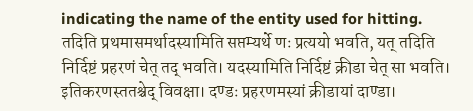indicating the name of the entity used for hitting.
तदिति प्रथमासमर्थादस्यामिति सप्तम्यर्थे णः प्रत्ययो भवति, यत् तदिति निर्दिष्टं प्रहरणं चेत् तद् भवति। यदस्यामिति निर्दिष्टं क्रीडा चेत् सा भवति। इतिकरणस्ततश्चेद् विवक्षा। दण्डः प्रहरणमस्यां क्रीडायां दाण्डा।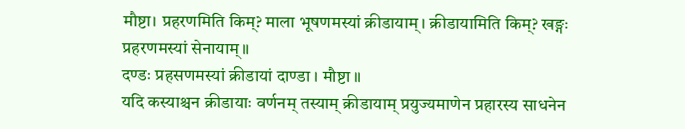मौष्टा। प्रहरणमिति किम्? माला भूषणमस्यां क्रीडायाम्। क्रीडायामिति किम्? खङ्गः प्रहरणमस्यां सेनायाम्॥
दण्डः प्रहसणमस्यां क्रीडायां दाण्डा । मौष्टा ॥
यदि कस्याश्चन क्रीडायाः वर्णनम् तस्याम् क्रीडायाम् प्रयुज्यमाणेन प्रहारस्य साधनेन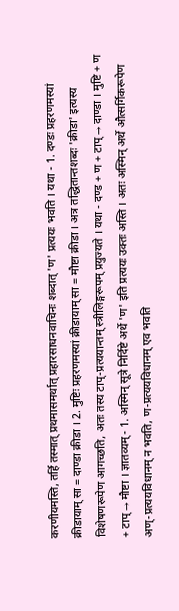करणीयमस्ति, तर्हि तस्मात् प्रथमासमर्थात् प्रहारसाधनवाचिनः शब्दात् 'ण' प्रत्ययः भवति । यथा - 1. दण्डः प्रहरणमस्यां क्रीडायाम् सा = दाण्डा क्रीडा । 2. मुष्टिः प्रहरणमस्यां क्रीडायाम् सा = मौष्टा क्रीडा । अत्र तद्धितान्तशब्दः 'क्रीडा' इत्यस्य विशेषणरूपेण आगच्छति, अतः तस्य टाप्-प्रत्ययान्तम् स्त्रीलिङ्गरूपम् प्रयुज्यते । यथा - दण्ड + ण + टाप् → दाण्डा । मुष्टि + ण + टाप् → मौष्टा । ज्ञातव्यम् - 1. अस्मिन् सूत्रे निर्दिष्टे अर्थे 'ण' इति प्रत्ययः उक्तः अस्ति । अतः अस्मिन् अर्थे औत्सर्गिकरूपेण अण्-प्रत्ययविधानम् न भवति, ण-प्रत्ययविधानम् एव भवति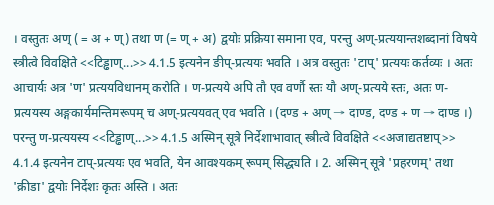। वस्तुतः अण् ( = अ + ण्) तथा ण (= ण् + अ) द्वयोः प्रक्रिया समाना एव, परन्तु अण्-प्रत्ययान्तशब्दानां विषये स्त्रीत्वे विवक्षिते <<टिड्ढाण्...>> 4.1.5 इत्यनेन ङीप्-प्रत्ययः भवति । अत्र वस्तुतः 'टाप्' प्रत्ययः कर्तव्यः । अतः आचार्यः अत्र 'ण' प्रत्ययविधानम् करोति । ण-प्रत्यये अपि तौ एव वर्णौ स्तः यौ अण्-प्रत्यये स्तः, अतः ण-प्रत्ययस्य अङ्गकार्यमन्तिमरूपम् च अण्-प्रत्ययवत् एव भवति । (दण्ड + अण् → दाण्ड, दण्ड + ण → दाण्ड ।) परन्तु ण-प्रत्ययस्य <<टिड्ढाण्...>> 4.1.5 अस्मिन् सूत्रे निर्देशाभावात् स्त्रीत्वे विवक्षिते <<अजाद्यतष्टाप्>> 4.1.4 इत्यनेन टाप्-प्रत्ययः एव भवति, येन आवश्यकम् रूपम् सिद्ध्यति । 2. अस्मिन् सूत्रे 'प्रहरणम्' तथा 'क्रीडा' द्वयोः निर्देशः कृतः अस्ति । अतः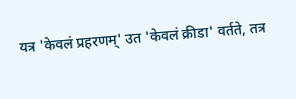यत्र 'केवलं प्रहरणम्' उत 'केवलं क्रीडा' वर्तते, तत्र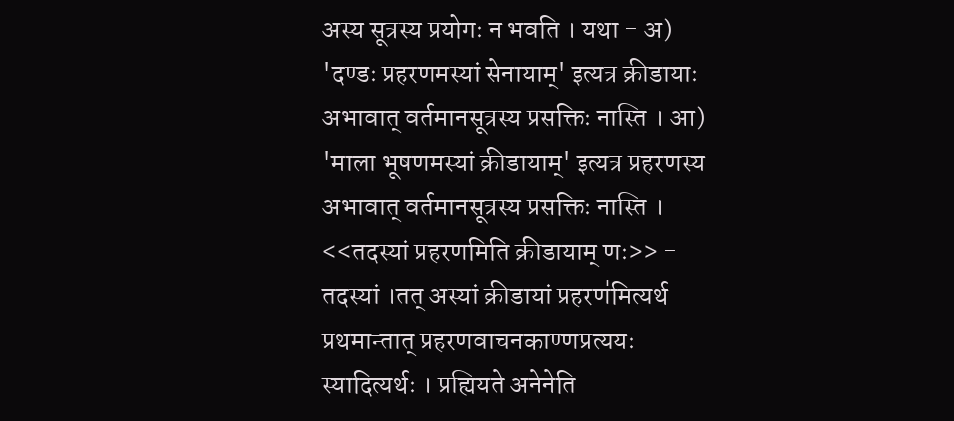अस्य सूत्रस्य प्रयोगः न भवति । यथा - अ) 'दण्डः प्रहरणमस्यां सेनायाम्' इत्यत्र क्रीडायाः अभावात् वर्तमानसूत्रस्य प्रसक्तिः नास्ति । आ) 'माला भूषणमस्यां क्रीडायाम्' इत्यत्र प्रहरणस्य अभावात् वर्तमानसूत्रस्य प्रसक्तिः नास्ति ।
<<तदस्यां प्रहरणमिति क्रीडायाम् णः>> - तदस्यां ।तत् अस्यां क्रीडायां प्रहरण॑मित्यर्थ प्रथमान्तात् प्रहरणवाचनकाण्णप्रत्ययः स्यादित्यर्थः । प्रह्यियते अनेनेति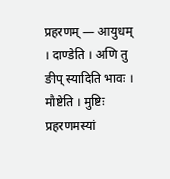प्रहरणम् — आयुधम् । दाण्डेति । अणि तु ङीप् स्यादिति भावः । मौष्टेति । मुष्टिः प्रहरणमस्यां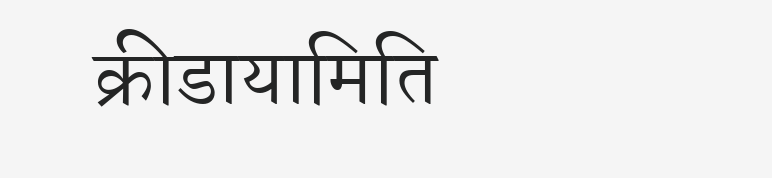क्रीडायामिति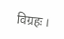विग्रहः ।